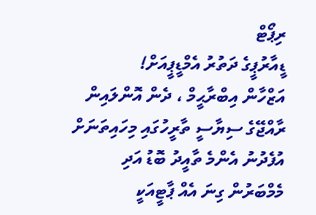ރިޕޯޓް
ޑީއާރުޕީގެ ދަތުރު އެމްޑީޕީއަށް!
އަޒްހާން އިބްރާޙީމް ، ދެން އޮންލައިން
ރާއްޖޭގެ ސިޔާސީ ތާރީހުގައި މިހައިތަނަށް އުފެދުނު އެންމެ ތާއީދު ބޮޑު އަދި މެމްބަރުން ގިނަ އެއް ޕާޓީއަކީ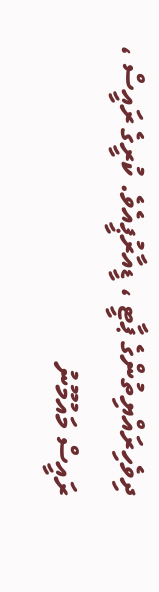ދިވެހިރައްޔިތުންގެ ޕާޓީ ، ޑީއާރުޕީއެވެ. ކުރީގެ ރައީސް ، ރައީސް މައުމޫނު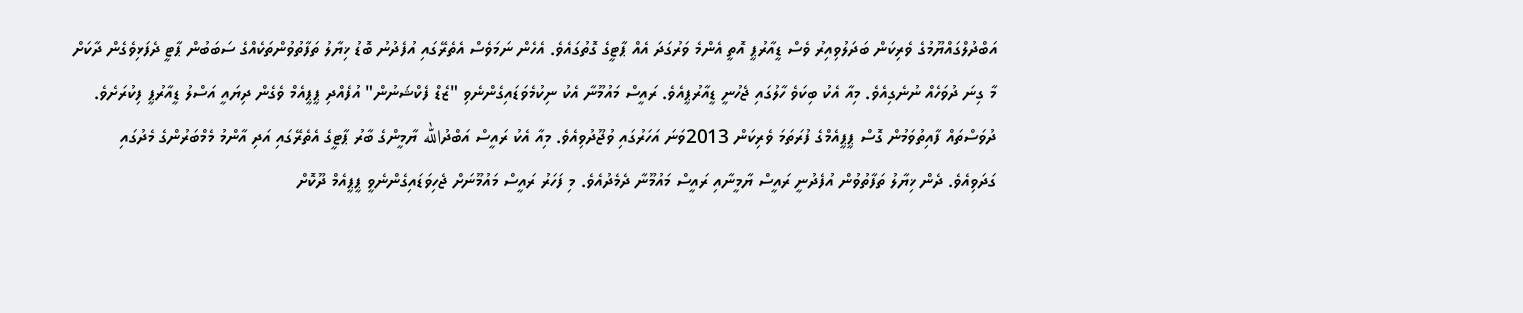އަބްދުލްގައްޔޫމުގެ ވެރިކަން ބަދަލުވިއިރު ވެސް ޑީއާރުޕީ އޮތީ އެންމެ ވަރުގަދަ އެއް ޕާޓީގެ ގޮތުގައެވެ. އެހެން ނަމަވެސް އެތެރޭގައި އުފެދުނު ބޮޑު ޚިޔާލު ތަފާތުވުންތަކެއްގެ ސަބަބުން ޕާޓީ ދެފަޅިވެގެން ދާކަށް މާ ގިނަ ދުވަހެއް ނުނެގިއެވެ. މިއާ އެކު ބިކަވެ ހާލުގައި ޖެހުނީ ޑީއާރުޕީއެވެ. ރައީސް މައުމޫނާ އެކު ނިކުމެވަޑައިގެންނެވި "ޒެޑް ފެކްޝަނުން" އުފެއްދި ޕީޕީއެމް ވެގެން ދިޔައީ އަސްލު ޑީއާރުޕީ ފިކުރަށެވެ.
ދުވަސްތައް ފާއިތުވަމުން ގޮސް ޕީޕީއެމްގެ ފުރަތަމަ ވެރިކަން 2013ވަނަ އަހަރުގައި ވުޖޫދުވިއެވެ. މިއާ އެކު ރައީސް އަބްދުالله ޔާމީންގެ ބާރު ޕާޓީގެ އެތެރޭގައި އަދި އާންމު މެމްބަރުންގެ މެދުގައި ގަދަވިއެވެ. ދެން ޚިޔާލު ތަފާތުވުން އުފެދުނީ ރައީސް ޔާމީނާއި ރައީސް މައުމޫނާ ދެމެދުއެވެ. މި ފަހަރު ރައީސް މައުމޫނަށް ޖެހިވަޑައިގެންނެވީ ޕީޕީއެމް ދޫކޮށް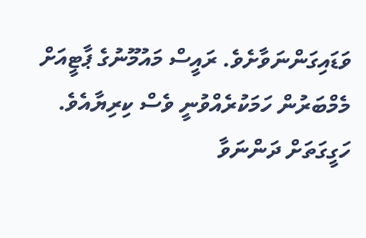ވަޑައިގަންނަވާށެވެ. ރައީސް މައުމޫނުގެ ޕާޓީއަށް މެމްބަރުން ހަމަކުރެއްވުނީ ވެސް ކިރިޔާއެވެ. ހަގީގަތަށް ދަންނަވާ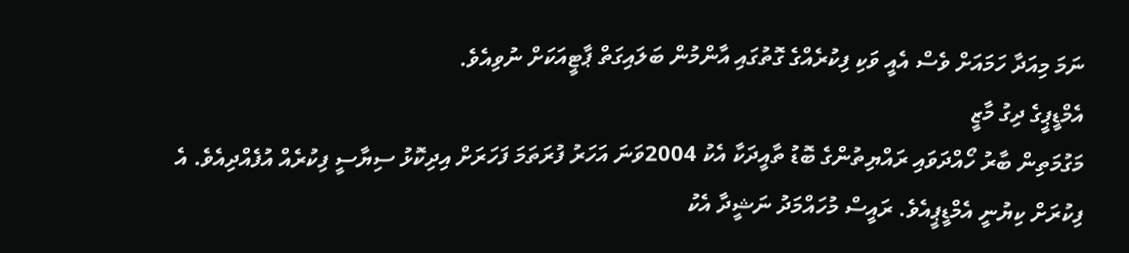ނަމަ މިއަދާ ހަމައަށް ވެސް އެއީ ވަކި ފިކުރެއްގެ ގޮތުގައި އާންމުން ބަލައިގަތް ޕާޓީއަކަށް ނުވިއެވެ.
އެމްޑީޕީގެ ދިގު މާޒީ
މަގުމަތިން ބާރު ހޯއްދަވައި ރައްޔިތުންގެ ބޮޑު ތާއީދަކާ އެކު 2004ވަނަ އަހަރު ފުރަތަމަ ފަހަރަށް އިދިކޮޅު ސިޔާސީ ފިކުރެއް އުފެއްދިއެވެ. އެ ފިކުރަށް ކިޔުނީ އެމްޑީޕީއެވެ. ރައީސް މުހައްމަދު ނަޝީދާ އެކު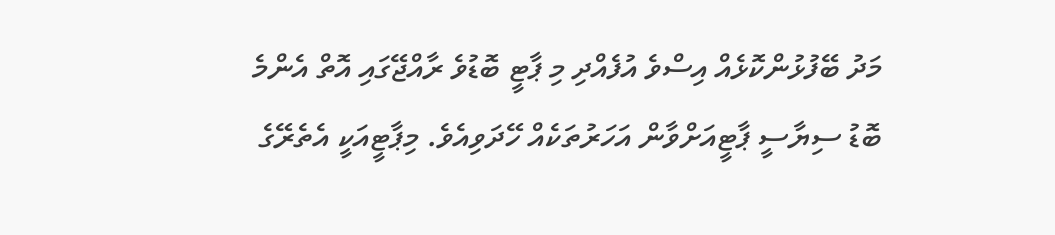މަދު ބޭފުޅުންކޮޅެއް އިސްވެ އުފެއްދި މި ޕާޓީ ބޮޑުވެ ރާއްޖޭގައި އޮތް އެންމެ ބޮޑު ސިޔާސީ ޕާޓީއަށްވާން އަހަރުތަކެއް ހޭދަވިއެވެ. މިޕާޓީއަކީ އެތެރޭގެ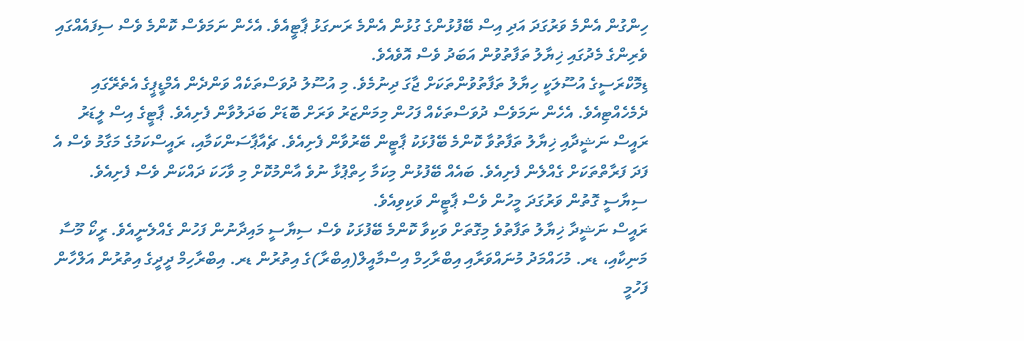ހިންގުން އެންމެ ވަރުގަދަ އަދި އިސް ބޭފުޅުންގެ ގުޅުން އެންމެ ރަނގަޅު ޕާޓީއެވެ. އެހެން ނަމަވެސް ކޮންމެ ވެސް ސިފައެއްގައި ވެރިންގެ މެދުގައި ޚިޔާލު ތަފާތުވުން އަބަދު ވެސް އޮވެއެވެ.
ޑިމޮކްރަސީގެ އުސޫލަކީ ހިޔާލު ތަފާތުވުންތަކަށް ޖާގަ ދިނުމެވެ. މި އުސޫލު ދުވަސްތަކެއް ވަންދެން އެމްޑީޕީގެ އެތެރޭގައި ދެމެހެއްޓިއެވެ. އެހެން ނަމަވެސް ދުވަސްތަކެއް ފަހުން މިމަންޒަރު ވަރަށް ބޮޑަށް ބަދަލުވާން ފެށިއެވެ. ޕާޓީގެ އިސް ލީޑަރު ރައީސް ނަޝީދާއި ޚިޔާލު ތަފާތުވާ ކޮންމެ ބޭފުޅަކު ޕާޓީން ބޭރުވާން ފެށިއެވެ. ޗެއާޕާސަންކަމާއި، ރައީސްކަމުގެ މަގާމު ވެސް އެ ފަދަ ފަރާތްތަކަށް ގެއްލެން ފެށިއެވެ. ބައެއް ބޭފުޅުން މިކަމާ ހިތްޕުޅާ ނުވެ އާންމުކޮށް މި ވާހަކަ ދައްކަން ވެސް ފެށިއެވެ. ސިޔާސީ ގޮތުން ވަރުގަދަ މީހުން ވެސް ޕާޓީން ވަކިވިއެވެ.
ރައީސް ނަޝީދާ ޚިޔާލު ތަފާތުވެ މިގޮތަށް ވަކިވާ ކޮންމެ ބޭފުޅަކު ވެސް ސިޔާސީ މައިދާނުން ފަހުން ގެއްލެނީއެވެ. ރީކޯ މޫސާ މަނިކާއި، ޑރ. މުހައްމަދު މުނައްވަރާއި އިބްރާހިމް އިސްމާއީލް(އިބްރާ)ގެ އިތުރުން ޑރ. އިބްރާހިމް ދީދީގެ އިތުރުން އަލްހާން ފަހުމީ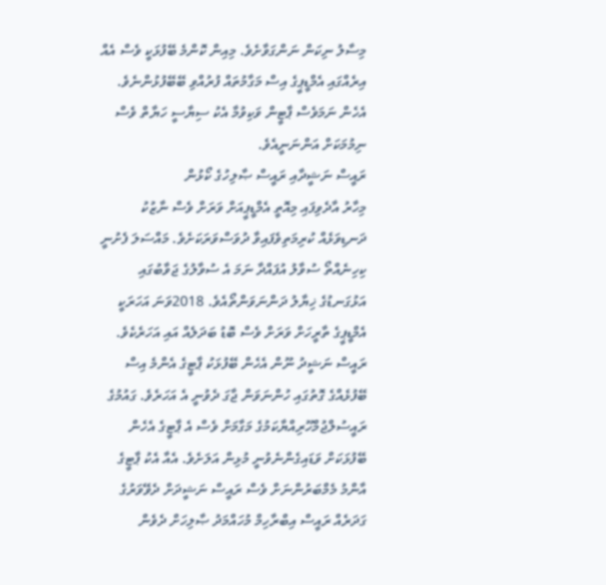މިސާލު ނިކަން ނަންގަވާށެވެ. މިއިން ކޮންމެ ބޭފުޅަކީ ވެސް އެއް އިރެއްގައި އެމްޑީޕީގެ އިސް މަގާމުތައް ފުރުއްވި ބޭބޭފުޅުންނެވެ. އެހެން ނަމަވެސް ޕާޓީން ވަކިވުމާ އެކު ސިޔާސީ ހަޔާތް ވެސް ނިމުމަކަށް އަންނަނީއެވެ.
ރައީސް ނަޝީދާއި ރައީސް ޞާލިހުގެ ކޯޅުން
މިހާރު އާދެވިފައި މިއޮތީ އެމްޑީޕީއަށް ވަރަށް ވެސް ނާޒުކު ދަނޑިވަޅެއް ކުރިމަތިވެފައިވާ ދުވަސްވަރަކަށެވެ. މައްސަލަ ފެށުނީ ކިހިނެއްތޯ ސުވާލު އުފައްދާ ނަމަ އެ ސުވާލުގެ ޖަވާބުގައި އަޅުގަނޑުގެ ޚިޔާލު ދަންނަވަންތޯއެވެ. 2018ވަނަ އަހަރަކީ އެމްޑީޕީގެ ތާރީހަށް ވަރަށް ވެސް ބޮޑު ބަދަލެއް އައި އަހަރެކެވެ. ރައީސް ނަޝީދު ނޫން އެހެން ބޭފުޅަކު ޕާޓީގެ އެންމެ އިސް ބޭފުޅެއްގެ ގޮތުގައި ހުންނަވަން ޖާގަ ދެވުނީ އެ އަހަރެވެ. ގައުމުގެ ރައީސުލްޖުމްހޫރިއްޔާކަމުގެ މަގާމަށް ވެސް އެ ޕާޓީގެ އެހެން ބޭފުޅަކަށް ވަޑައިގެންނެވުނީ މުޅިން އަލަށެވެ. އެއާ އެކު ޕާޓީގެ އާންމު މެމްބަރުންނަށް ވެސް ރައީސް ނަޝީދަށް ދެވޭވަރުގެ ގަދަރެއް ރައީސް އިބްރާހިމް މުހައްމަދު ޞާލިހަށް ދެވެން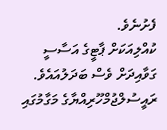ފެށުނެވެ.
ކުއްލިއަކަށް ޕާޓީގެ އަސާސީ ގަވާއިދަށް ވެސް ބަދަލުއައެވެ. ރައީސުލްޖުމްހޫރިއްޔާގެ މަގާމުގައި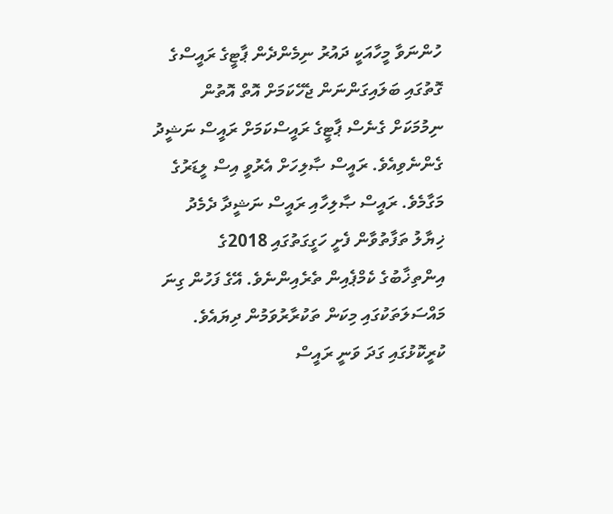ހުންނަވާ މީހާއަކީ ދައުރު ނިމެންދެން ޕާޓީގެ ރައީސްގެ ގޮތުގައި ބަލައިގަންނަން ޖެހޭކަމަށް އޮތް އޮތުން ނިމުމަކަށް ގެނެސް ޕާޓީގެ ރައީސްކަމަށް ރައީސް ނަޝީދު ގެންނެވިއެވެ. ރައީސް ޞާލިހަށް އެރުވީ އިސް ލީޑަރުގެ މަގާމެވެ. ރައީސް ޞާލިހާއި ރައީސް ނަޝީދާ ދެމެދު ޚިޔާލު ތަފާތުވާން ފެށީ ހަގީގަތުގައި 2018ގެ އިންތިޚާބުގެ ކެމްޕެއިން ތެރެއިންނެވެ. އޭގެ ފަހުން ގިނަ މައްސަލަތަކުގައި މިކަން ތަކުރާރުވަމުން ދިޔައެވެ.
ކުރީކޮޅުގައި ގަދަ ވަނީ ރައީސް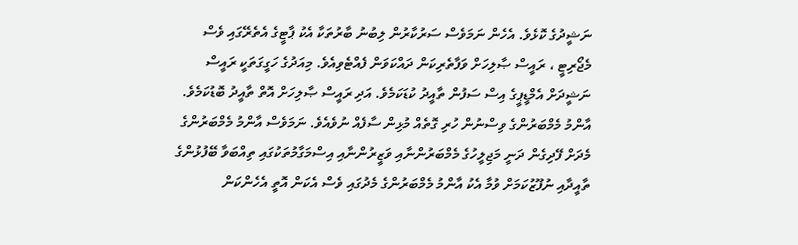ނަޝީދުގެ ކޮޅެވެ. އެހެން ނަމަވެސް ސަރުކާރުން ލިބުނު ބާރުތަކާ އެކު ޕާޓީގެ އެތެރޭގައި ވެސް މެޖޯރިޓީ ، ރައީސް ޞާލިހަށް ވަފާތެރިކަން ދައްކަވަން ފެއްޓެވިއެވެ. މިއަދުގެ ހަގީގަތަކީ ރައީސް ނަޝީދަށް އެމްޑީޕީގެ އިސް ސަފުން ތާއީދު ކުޑަކަމެވެ. އަދި ރައީސް ޞާލިހަށް އޮތް ތާއީދު ބޮޑުކަމެވެ. އާންމު މެމްބަރުންގެ ވިސްނުން ހުރި ގޮތެއް މުޅިން ސާފެއް ނުވެއެވެ. ނަމަވެސް އާންމު މެމްބަރުންގެ މެދަށް ފޭދިގެން ދަނީ މަޖިލީހުގެ މެމްބަރުންނާއި ވަޒީރުންނާއި އިސްމަގާމުތަކުގައި ތިއްބަވާ ބޭފުޅުންގެ ތާއީދާއި ނުފޫޒުކަމަށް ވުމާ އެކު އާންމު މެމްބަރުންގެ މެދުގައި ވެސް އެކަން އޮތީ އެހެންކަން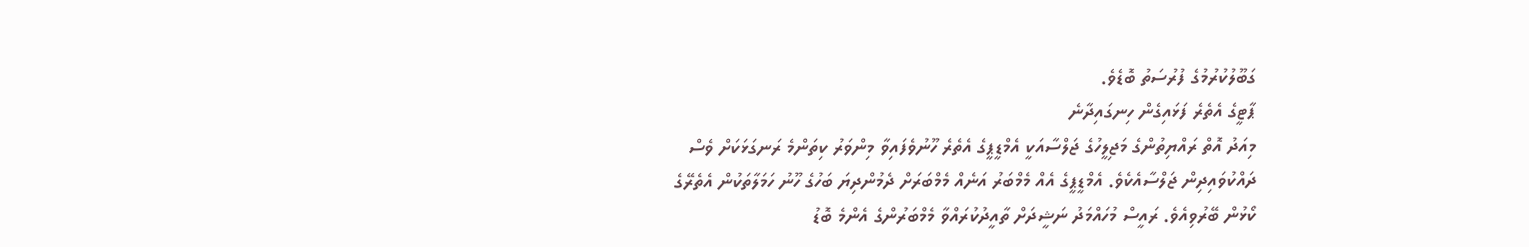ގަބޫލުކުރުމުގެ ފުރުސަތު ބޮޑެވެ.
ޕާޓީގެ އެތެރެ ފަޅައިގެން ހިނގައިދާނެ
މިއަދު އޮތް ރައްޔިތުންގެ މަޖިލީހުގެ ޖަލްސާއަކީ އެމްޑީޕީގެ އެތެރެ ހޫނުވެފައިވާ މިންވަރު ކިތަންމެ ރަނގަޅަކަށް ވެސް ދައްކުވައިދިން ޖަލްސާއެކެވެ. އެމްޑީޕީގެ އެއް މެމްބަރު އަނެއް މެމްބަރަށް ދެމުންދިޔަ ބަހުގެ ހޫނު ހަމަލާތަކުން އެތެރޭގެ ކޯޅުން ބޭރުވިއެވެ. ރައީސް މުހައްމަދު ނަޝީދަށް ތާއީދުކުރައްވާ މެމްބަރުންގެ އެންމެ ބޮޑު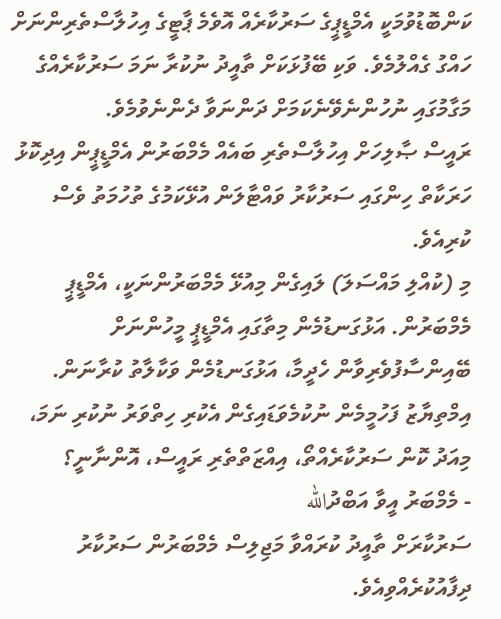ކަންބޮޑުވުމަކީ އެމްޑީޕީގެ ސަރުކާރެއް އޮވެމެ ޕާޓީގެ އިހުލާސްތެރިންނަށް ހައްގު ގެއްލުމެވެ. ވަކި ބޭފުޅަކަށް ތާއީދު ނުކުރާ ނަމަ ސަރުކާރެއްގެ މަގާމުގައި ނުހުންނެވޭނެކަމަށް ދަންނަވާ ދެންނެވުމެވެ.
ރައީސް ޞާލިހަށް އިހުލާސްތެރި ބައެއް މެމްބަރުން އެމްޑީޕީން އިދިކޮޅު ހަރަކާތް ހިންގައި ސަރުކާރު ވައްޓާލަން އުޅޭކަމުގެ ތުހުމަތު ވެސް ކުރިއެވެ.
މި (ކުއްލި މައްސަލަ) ލައިގެން މިއުޅޭ މެމްބަރުންނަކީ، އެމްޑީޕީ މެމްބަރުން. އަޅުގަނޑުމެން މިތާގައި އެމްޑީޕީ މީހުންނަށް ބޭއިންސާފުވެރިވާން ހެދީމާ، އަޅުގަނޑުމެން ވަކާލާތު ކުރާނަން. އިމްތިޔާޒު ފަހުމީމެން ނުކުމެވަޑައިގެން އެކުރި ހިތްވަރު ނުކުރި ނަމަ، މިއަދު ކޮން ސަރުކާރެއްތޯ، އިއްޒަތްތެރި ރައީސް، އޮންނާނީ؟
- މެމްބަރު އީވާ އަބްދުالله
ސަރުކާރަށް ތާއީދު ކުރައްވާ މަޖިލިސް މެމްބަރުން ސަރުކާރު ދިފާއުކުރެއްވިއެވެ.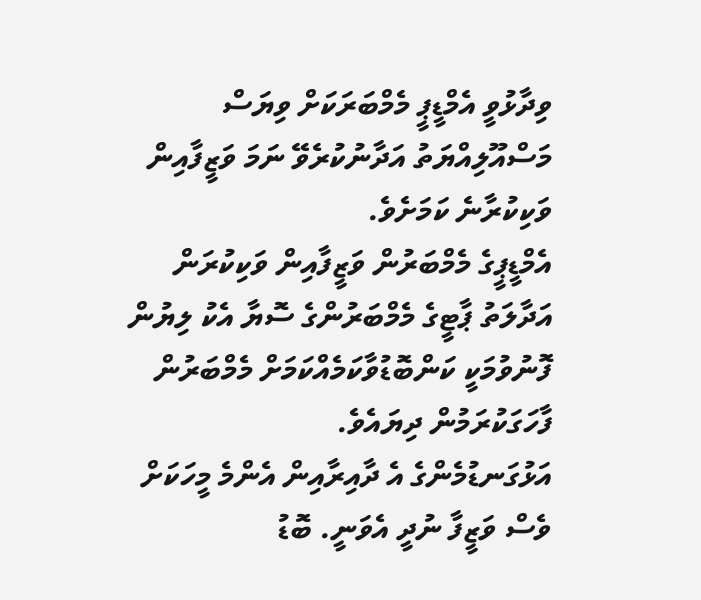ވިދާޅުވީ އެމްޑީޕީ މެމްބަރަކަށް ވިޔަސް މަސްއޫލިއްޔަތު އަދާނުކުރެވޭ ނަމަ ވަޒީފާއިން ވަކިކުރާނެ ކަމަށެވެ.
އެމްޑީޕީގެ މެމްބަރުން ވަޒީފާއިން ވަކިކުރަން އަދާލަތު ޕާޓީގެ މެމްބަރުންގެ ސޮޔާ އެކު ލިޔުން ފޮނުވުމަކީ ކަންބޮޑުވާކަމެއްކަމަށް މެމްބަރުން ފާހަގަކުރަމުން ދިޔައެވެ.
އަޅުގަނޑުމެންގެ އެ ދާއިރާއިން އެންމެ މީހަކަށް ވެސް ވަޒީފާ ނުދީ އެވަނީ. ބޮޑު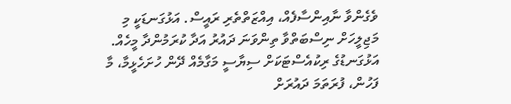ވެގެންވާ ނާއިންސާފެއް، އިއްޒަތްތެރި ރައީސް. އަޅުގަނޑަކީ މި މަޖިލީހަށް ނިސްބަތްވާ ތިންވަނަ ދައުރު އަދާ ކުރަމުންދާ މީހެއް. އަޅުގަނޑުގެ ރިކުއެސްޓަކަށް ސިޔާސީ މަގާމެއް ދޭން ހުށަހެޅީމާ، މާ ފަހުން، ފުރަތަމަ ދައުރަށް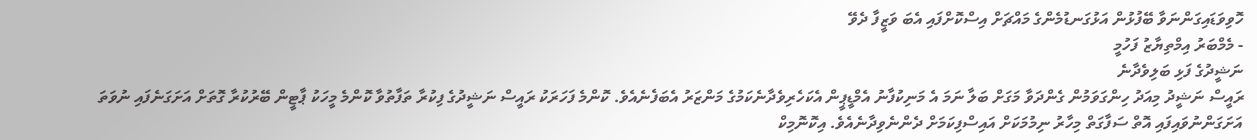ހޮވިވަޑައިގަންނަވާ ބޭފުޅުން އަޅުގަނޑުމެންގެ މައްޗަށް އިސްކޮށްފައި އެބަ ވަޒީފާ ދެވޭ
- މެމްބަރު އިމްތިޔާޒު ފަހުމީ
ނަޝީދުގެ ފަޅި ބަލިވެދާނެ
ރައީސް ނަޝީދު މިއަދު ހިންގަވަމުން ގެންދަވާ މަގަށް ބަލާ ނަމަ އެ މަނިކުފާނު އެމްޑީޕީން އެކަހެރިވެދާނެކަމުގެ މަންޒަރު އެބަފެނެއެވެ. ކޮންމެ ފަހަރަކު ރައީސް ނަޝީދުގެ ފިކުރާ ތަފާތުވާ ކޮންމެ މީހަކު ޕާޓީން ބޭރުކުރާ ގޮތަށް އަށަގަނެފައި ނުވަތަ އަށަގަންނުވައިފައި އޮތް ސަފާގަތް މިހާރު ނިމުމަކަށް އައިސްފިކަމަށް ދެންނެވިދާނެއެވެ. އިކޮނޮމިކް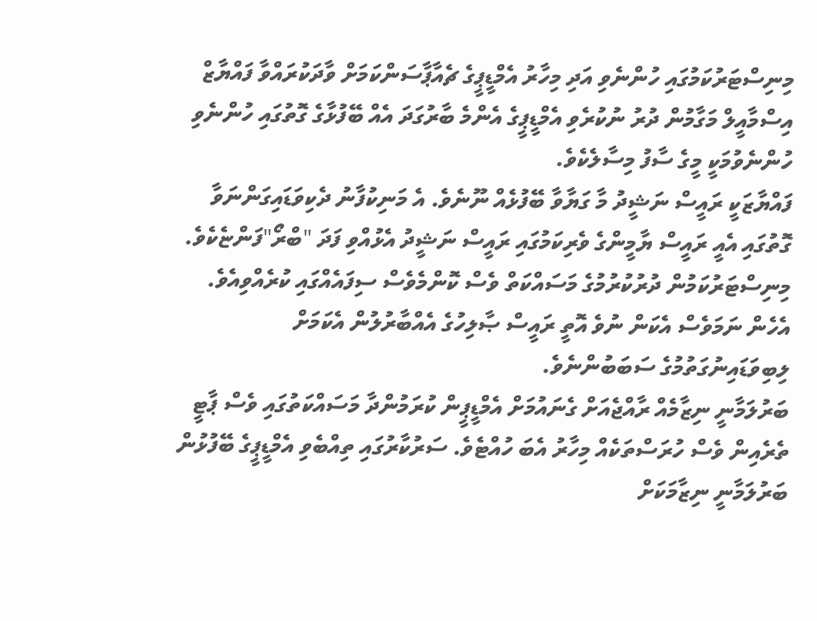މިނިސްޓަރުކަމުގައި ހުންނެވި އަދި މިހާރު އެމްޑީޕީގެ ޗެއާޕާސަންކަމަށް ވާދަކުރައްވާ ފައްޔާޒް އިސްމާއީލް މަގާމުން ދުރު ނުކުރެވި އެމްޑީޕީގެ އެންމެ ބާރުގަދަ އެއް ބޭފުޅާގެ ގޮތުގައި ހުންނެވި ހުންނެވުމަކީ މީގެ ސާފު މިސާލެކެވެ.
ފައްޔާޒަކީ ރައީސް ނަޝީދު މާ ގަޔާވާ ބޭފުޅެއް ނޫނެވެ. އެ މަނިކުފާނު ދެކިވަޑައިގަންނަވާ ގޮތުގައި އެއީ ރައީސް ޔާމީންގެ ވެރިކަމުގައި ރައީސް ނަޝީދު އެޅުއްވި ފަދަ "ބްރޯ"ފަންޏެކެވެ. މިނިސްޓަރުކަމުން ދުރުކުރުމުގެ މަސައްކަތް ވެސް ކޮންމެވެސް ސިފައެއްގައި ކުރެއްވިއެވެ. އެހެން ނަމަވެސް އެކަން ނުވެ އޮތީ ރައީސް ޞާލިހުގެ އެއްބާރުލުން އެކަމަށް ލިބިވަޑައިނުގަތުމުގެ ސަބަބުންނެވެ.
ބަރުލަމާނީ ނިޒާމެއް ރާއްޖެއަށް ގެނައުމަށް އެމްޑީޕީން ކުރަމުންދާ މަސައްކަތުގައި ވެސް ޕާޓީ ތެރެއިން ވެސް ހުރަސްތަކެއް މިހާރު އެބަ ހުއްޓެވެ. ސަރުކާރުގައި ތިއްބެވި އެމްޑީޕީގެ ބޭފުޅުން ބަރުލަމާނީ ނިޒާމަކަށް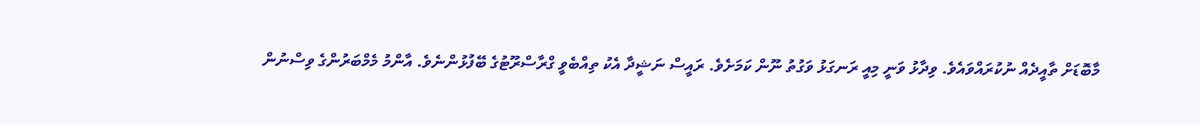މާބޮޑަށް ތާއީދެއް ނުކުރައްވައެވެ. ވިދާޅު ވަނީ މިއީ ރަނގަޅު ވަގުތު ނޫން ކަމަށެވެ. ރައީސް ނަޝީދާ އެކު ތިއްބެވީ ގްރާސްރޫޓުގެ ބޭފުޅުންނެވެ. އާންމު މެމްބަރުންގެ ވިސްނުން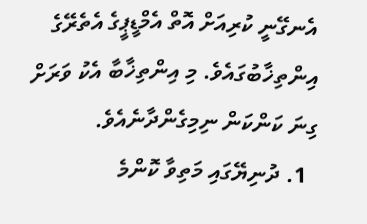އެނގޭނީ ކުރިއަށް އޮތް އެމްޑީޕީގެ އެތެރޭގެ އިންތިޚާބުގައެވެ. މި އިންތިޚާބާ އެކު ވަރަށް ގިނަ ކަންކަން ނިމިގެންދާނެއެވެ.
  1. ދުނިޔޭގައި މަތިވާ ކޮންމެ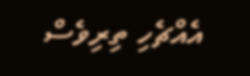އެއްޗެހި ތިރިވެސް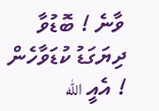ވާނެ ! ބޮޑުވާ ދިޔަގަޑު ކުޑަވާހެން ! އެއީ الله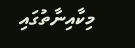މިކާއިނާތުގައި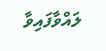ލައްވާފައިވާ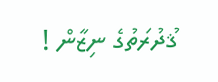ޤުދުރަތުގެ ނިޒާން !